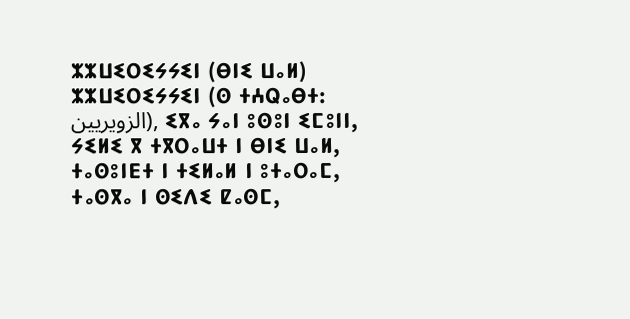ⵣⵣⵡⵉⵔⵉⵢⵢⵉⵏ (ⴱⵏⵉ ⵡⴰⵍ)
ⵣⵣⵡⵉⵔⵉⵢⵢⵉⵏ (ⵙ ⵜⵄⵕⴰⴱⵜ: الزويريين), ⵉⴳⴰ ⵢⴰⵏ ⵓⵙⵓⵏ ⵉⵎⵓⵏⵏ, ⵢⵉⵍⵉ ⴳ ⵜⴳⵔⴰⵡⵜ ⵏ ⴱⵏⵉ ⵡⴰⵍ, ⵜⴰⵙⵓⵏⴹⵜ ⵏ ⵜⵉⵍⴰⵍ ⵏ ⵓⵜⴰⵔⴰⵎ, ⵜⴰⵙⴳⴰ ⵏ ⵙⵉⴷⵉ ⵇⴰⵙⵎ,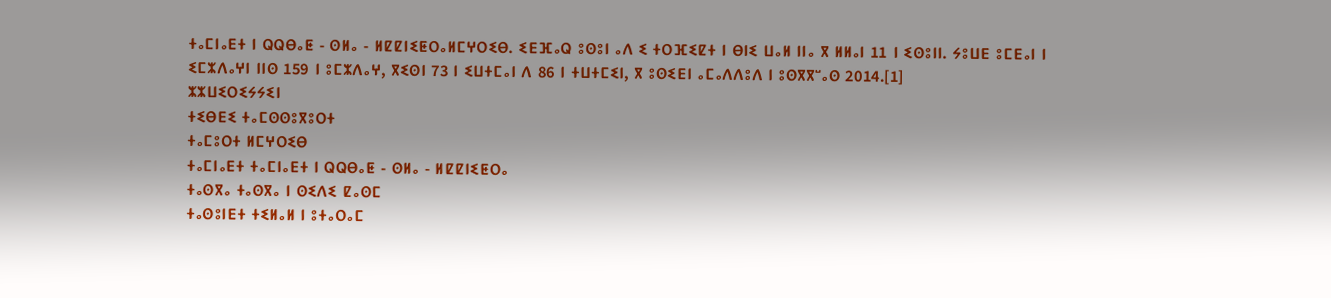ⵜⴰⵎⵏⴰⴹⵜ ⵏ ⵕⵕⴱⴰⵟ - ⵙⵍⴰ - ⵍⵇⵇⵏⵉⵟⵔⴰⵍⵎⵖⵔⵉⴱ. ⵉⴹⴼⴰⵕ ⵓⵙⵓⵏ ⴰⴷ ⵉ ⵜⵔⴼⵉⵇⵜ ⵏ ⴱⵏⵉ ⵡⴰⵍ ⵏⵏⴰ ⴳ ⵍⵍⴰⵏ 11 ⵏ ⵉⵙⵓⵏⵏ. ⵢⵓⵡⴹ ⵓⵎⴹⴰⵏ ⵏ ⵉⵎⵣⴷⴰⵖⵏ ⵏⵏⵙ 159 ⵏ ⵓⵎⵣⴷⴰⵖ, ⴳⵉⵙⵏ 73 ⵏ ⵉⵡⵜⵎⴰⵏ ⴷ 86 ⵏ ⵜⵡⵜⵎⵉⵏ, ⴳ ⵓⵙⵉⴹⵏ ⴰⵎⴰⴷⴷⵓⴷ ⵏ ⵓⵙⴳⴳⵯⴰⵙ 2014.[1]
ⵣⵣⵡⵉⵔⵉⵢⵢⵉⵏ
ⵜⵉⴱⴹⵉ ⵜⴰⵎⵙⵙⵓⴳⵓⵔⵜ
ⵜⴰⵎⵓⵔⵜ ⵍⵎⵖⵔⵉⴱ
ⵜⴰⵎⵏⴰⴹⵜ ⵜⴰⵎⵏⴰⴹⵜ ⵏ ⵕⵕⴱⴰⵟ - ⵙⵍⴰ - ⵍⵇⵇⵏⵉⵟⵔⴰ
ⵜⴰⵙⴳⴰ ⵜⴰⵙⴳⴰ ⵏ ⵙⵉⴷⵉ ⵇⴰⵙⵎ
ⵜⴰⵙⵓⵏⴹⵜ ⵜⵉⵍⴰⵍ ⵏ ⵓⵜⴰⵔⴰⵎ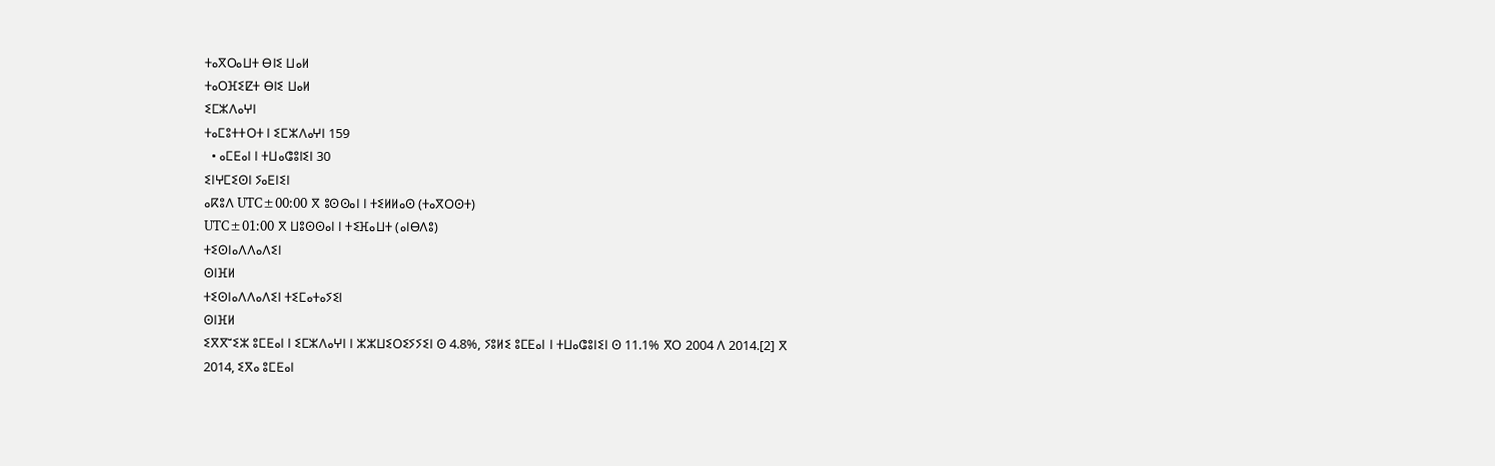ⵜⴰⴳⵔⴰⵡⵜ ⴱⵏⵉ ⵡⴰⵍ
ⵜⴰⵔⴼⵉⵇⵜ ⴱⵏⵉ ⵡⴰⵍ
ⵉⵎⵣⴷⴰⵖⵏ
ⵜⴰⵎⵓⵜⵜⵔⵜ ⵏ ⵉⵎⵣⴷⴰⵖⵏ 159
  • ⴰⵎⴹⴰⵏ ⵏ ⵜⵡⴰⵛⵓⵏⵉⵏ 30
ⵉⵏⵖⵎⵉⵙⵏ ⵢⴰⴹⵏⵉⵏ
ⴰⴽⵓⴷ UTC±00:00 ⴳ ⵓⵙⵙⴰⵏ ⵏ ⵜⵉⵍⵍⴰⵙ (ⵜⴰⴳⵔⵙⵜ)
UTC±01:00 ⴳ ⵡⵓⵙⵙⴰⵏ ⵏ ⵜⵉⴼⴰⵡⵜ (ⴰⵏⴱⴷⵓ)
ⵜⵉⵙⵏⴰⴷⴷⴰⴷⵉⵏ
ⵙⵏⴼⵍ
ⵜⵉⵙⵏⴰⴷⴷⴰⴷⵉⵏ ⵜⵉⵎⴰⵜⴰⵢⵉⵏ
ⵙⵏⴼⵍ
ⵉⴳⴳⵯⵉⵣ ⵓⵎⴹⴰⵏ ⵏ ⵉⵎⵣⴷⴰⵖⵏ ⵏ ⵣⵣⵡⵉⵔⵉⵢⵢⵉⵏ ⵙ 4.8%, ⵢⵓⵍⵉ ⵓⵎⴹⴰⵏ ⵏ ⵜⵡⴰⵛⵓⵏⵉⵏ ⵙ 11.1% ⴳⵔ 2004 ⴷ 2014.[2] ⴳ 2014, ⵉⴳⴰ ⵓⵎⴹⴰⵏ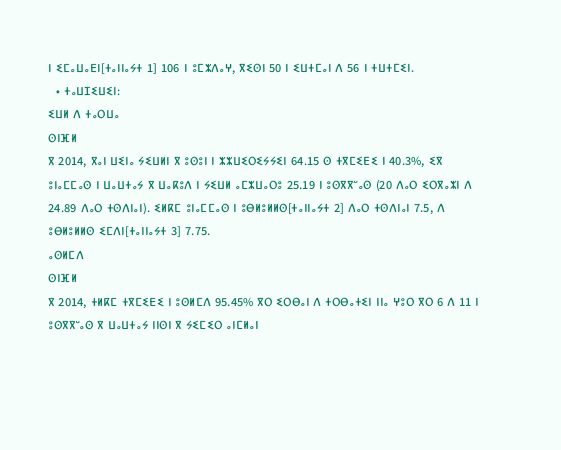ⵏ ⵉⵎⴰⵡⴰⴹⵏ[ⵜⴰⵏⵏⴰⵢⵜ 1] 106 ⵏ ⵓⵎⵣⴷⴰⵖ, ⴳⵉⵙⵏ 50 ⵏ ⵉⵡⵜⵎⴰⵏ ⴷ 56 ⵏ ⵜⵡⵜⵎⵉⵏ.
  • ⵜⴰⵡⵊⵉⵡⵉⵏ:
ⵉⵡⵍ ⴷ ⵜⴰⵔⵡⴰ
ⵙⵏⴼⵍ
ⴳ 2014, ⴳⴰⵏ ⵡⵉⵏⴰ ⵢⵉⵡⵍⵏ ⴳ ⵓⵙⵓⵏ ⵏ ⵣⵣⵡⵉⵔⵉⵢⵢⵉⵏ 64.15 ⵙ ⵜⴳⵎⵉⴹⵉ ⵏ 40.3%, ⵉⴳ ⵓⵏⴰⵎⵎⴰⵙ ⵏ ⵡⴰⵡⵜⴰⵢ ⴳ ⵡⴰⴽⵓⴷ ⵏ ⵢⵉⵡⵍ ⴰⵎⵣⵡⴰⵔⵓ 25.19 ⵏ ⵓⵙⴳⴳⵯⴰⵙ (20 ⴷⴰⵔ ⵉⵔⴳⴰⵣⵏ ⴷ 24.89 ⴷⴰⵔ ⵜⵙⴷⵏⴰⵏ). ⵉⵍⴽⵎ ⵓⵏⴰⵎⵎⴰⵙ ⵏ ⵓⴱⵍⵓⵍⵍⵙ[ⵜⴰⵏⵏⴰⵢⵜ 2] ⴷⴰⵔ ⵜⵙⴷⵏⴰⵏ 7.5, ⴷ ⵓⴱⵍⵓⵍⵍⵙ ⵉⵎⴷⵏ[ⵜⴰⵏⵏⴰⵢⵜ 3] 7.75.
ⴰⵙⵍⵎⴷ
ⵙⵏⴼⵍ
ⴳ 2014, ⵜⵍⴽⵎ ⵜⴳⵎⵉⴹⵉ ⵏ ⵓⵙⵍⵎⴷ 95.45% ⴳⵔ ⵉⵔⴱⴰⵏ ⴷ ⵜⵔⴱⴰⵜⵉⵏ ⵏⵏⴰ ⵖⵓⵔ ⴳⵔ 6 ⴷ 11 ⵏ ⵓⵙⴳⴳⵯⴰⵙ ⴳ ⵡⴰⵡⵜⴰⵢ ⵏⵏⵙⵏ ⴳ ⵢⵉⵎⵉⵔ ⴰⵏⵎⵍⴰⵏ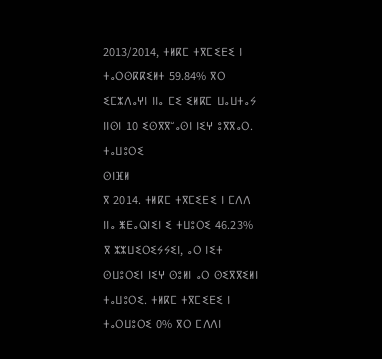2013/2014, ⵜⵍⴽⵎ ⵜⴳⵎⵉⴹⵉ ⵏ ⵜⴰⵔⵙⴽⴽⵉⵍⵜ 59.84% ⴳⵔ ⵉⵎⵣⴷⴰⵖⵏ ⵏⵏⴰ ⵎⵉ ⵉⵍⴽⵎ ⵡⴰⵡⵜⴰⵢ ⵏⵏⵙⵏ 10 ⵉⵙⴳⴳⵯⴰⵙⵏ ⵏⵉⵖ ⵓⴳⴳⴰⵔ.
ⵜⴰⵡⵓⵔⵉ
ⵙⵏⴼⵍ
ⴳ 2014. ⵜⵍⴽⵎ ⵜⴳⵎⵉⴹⵉ ⵏ ⵎⴷⴷ ⵏⵏⴰ ⵥⴹⴰⵕⵏⵉⵏ ⵉ ⵜⵡⵓⵔⵉ 46.23% ⴳ ⵣⵣⵡⵉⵔⵉⵢⵢⵉⵏ, ⴰⵔ ⵏⵉⵜ ⵙⵡⵓⵔⵉⵏ ⵏⵉⵖ ⵙⵓⵍⵏ ⴰⵔ ⵙⵉⴳⴳⵉⵍⵏ ⵜⴰⵡⵓⵔⵉ. ⵜⵍⴽⵎ ⵜⴳⵎⵉⴹⵉ ⵏ ⵜⴰⵔⵡⵓⵔⵉ 0% ⴳⵔ ⵎⴷⴷⵏ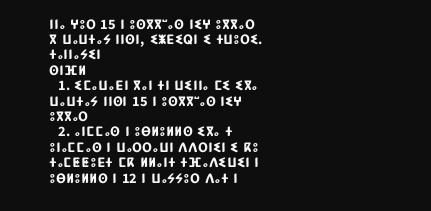ⵏⵏⴰ ⵖⵓⵔ 15 ⵏ ⵓⵙⴳⴳⵯⴰⵙ ⵏⵉⵖ ⵓⴳⴳⴰⵔ ⴳ ⵡⴰⵡⵜⴰⵢ ⵏⵏⵙⵏ, ⵉⵥⴹⵉⵕⵏ ⵉ ⵜⵡⵓⵔⵉ.
ⵜⴰⵏⵏⴰⵢⵉⵏ
ⵙⵏⴼⵍ
  1. ⵉⵎⴰⵡⴰⴹⵏ ⴳⴰⵏ ⵜⵏ ⵡⵉⵏⵏⴰ ⵎⵉ ⵉⴳⴰ ⵡⴰⵡⵜⴰⵢ ⵏⵏⵙⵏ 15 ⵏ ⵓⵙⴳⴳⵯⴰⵙ ⵏⵉⵖ ⵓⴳⴳⴰⵔ
  2. ⴰⵏⵎⵎⴰⵙ ⵏ ⵓⴱⵍⵓⵍⵍⵙ ⵉⴳⴰ ⵜ ⵓⵏⴰⵎⵎⴰⵙ ⵏ ⵡⴰⵔⵔⴰⵡⵏ ⴷⴷⵔⵏⵉⵏ ⵉ ⴽⵓ ⵜⴰⵎⵟⵟⵓⴹⵜ ⵎⴽ ⵍⵍⴰⵏⵜ ⵜⴼⴰⴷⵉⵡⵉⵏ ⵏ ⵓⴱⵍⵓⵍⵍⵙ ⵏ 12 ⵏ ⵡⴰⵢⵢⵓⵔ ⴷⴰⵜ ⵏ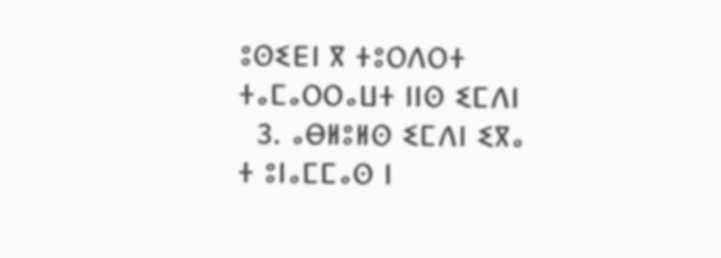ⵓⵙⵉⴹⵏ ⴳ ⵜⵓⵔⴷⵔⵜ ⵜⴰⵎⴰⵔⵔⴰⵡⵜ ⵏⵏⵙ ⵉⵎⴷⵏ
  3. ⴰⴱⵍⵓⵍⵙ ⵉⵎⴷⵏ ⵉⴳⴰ ⵜ ⵓⵏⴰⵎⵎⴰⵙ ⵏ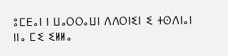ⵓⵎⴹⴰⵏ ⵏ ⵡⴰⵔⵔⴰⵡⵏ ⴷⴷⵔⵏⵉⵏ ⵉ ⵜⵙⴷⵏⴰⵏ ⵏⵏⴰ ⵎⵉ ⵉⵍⵍⴰ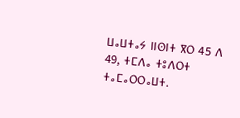ⵡⴰⵡⵜⴰⵢ ⵏⵏⵙⵏⵜ ⴳⵔ 45 ⴷ 49, ⵜⵎⴷⴰ ⵜⵓⴷⵔⵜ ⵜⴰⵎⴰⵔⵔⴰⵡⵜ.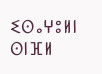ⵉⵙⴰⵖⵓⵍⵏ
ⵙⵏⴼⵍ